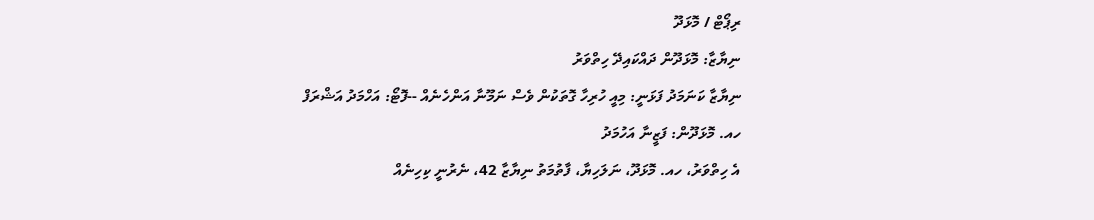ރިޕޯޓް / މޮޅަދޫ
ނިޔާޒާ: މޮޅަދޫން ދައްކައިދޭ ހިތްވަރު
ނިޔާޒާ ކަނަމަދު ފަޅަނީ: މިއީ ހުރިހާ ގޮތަކުން ވެސް ނަމޫނާ އަންހެނެއް --ފޮޓޯ: އަހްމަދު އަޝްރަފް
ހއ. މޮޅަދޫން: ފަޒީނާ އަހުމަދު
އެ ހިތްވަރު، ހއ. މޮޅަދޫ، ނަލަހިޔާ، ފާތުމަތު ނިޔާޒާ 42، ނެރުނީ ކިހިނެއް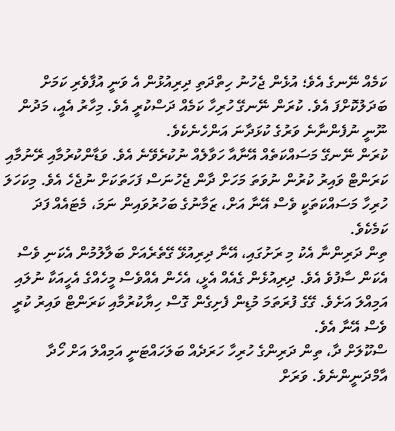ކަމެއް ނޭނގެ އެވެ؛ އުޅެން ޖެހުނު ހިތްދަތި ދިރިއުޅުން އެ ވަނީ އުފާވެރި ކަމަށް ބަދަލުކޮށްފަ އެވެ. ކުރަން ނޭނގޭ ހުރިހާ ކަމެއް ދަސްކުރީ އެވެ. މިހާރު އެއީ، މަދުން ނޫނީ ނުފެންނާނެ ވަރުގެ ކުޅަދާނަ އަންހެނެކެވެ.
ކުރަން ނޭނގޭ މަސައްކަތެއް އޭނާއާ ހަވާލެއް ނުކުރެވޭނެ އެވެ. ވަޑާންކުރުމާއި ރޭނުމާއި ކަރަންޓް ވައިރު ކުރުން ނުވަތަ މަހަށް ދާން ޖެހުނަސް ފަހަތަކަށް ނުޖެހެ އެވެ. މިކަހަލަ ހުރިހާ މަސައްކަތަކީ ވެސް އޭނާ އަށް، ޒަމާނުގެ ބަހުރުވައިން ނަމަ، މެޓައެއް ފަދަ ކަމެކެވެ.
ތިން ދަރިންނާ އެކު މި ރަށުގައި، އޭނާ ދިރިއުޅޭ ގޭތެރެއަށް ބަލާލުމުން އެކަނި ވެސް އެކަން ސާފުވެ އެވެ. ދިރިއުޅެން ގެއެއް އެޅީ، އެހެން އެއްވެސް މީހެއްގެ އެހީއަކާ ނުލައި އަމިއްލަ އަށެވެ. ގޭގެ ފުރަތަމަ މުޑިން ފެށިގެން ގޮސް ހިޔާކުރުމާއި ކަރަންޓް ވައިރު ކުރީ ވެސް އޭނާ އެވެ.
ސްކޫލަށް ދާ، ތިން ދަރިންގެ ހުރިހާ ހަރަދެއް ބަލަހައްޓަނީ އަމިއްލަ އަށް ހޯދާ އާމްދަނީންނެވެ. ވަރަށް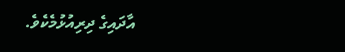އާދައިގެ ދިރިއުޅުމެކެވެ.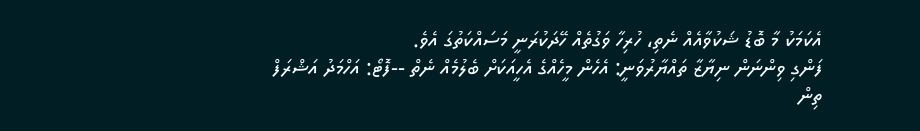އެކަމަކު މާ ބޮޑު ޝަކުވާއެއް ނެތި، ހުރިހާ ވަގުތެއް ހޭދަކުރަނީ މަސައްކަތުގަ އެވެ.
ފަންގި ވިންނަން ނިޔާޒާ ތައްޔާރުވަނީ: އެހެން މީހެއްގެ އެހީއަކަށް ބެލުމެއް ނެތް --ފޮޓޯ: އަހްމަދު އަޝްރަފް
ތިން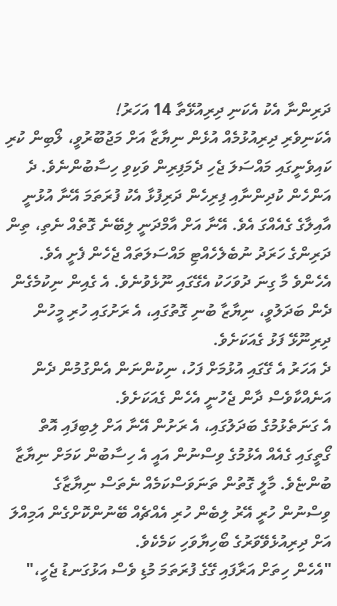ދަރިންނާ އެކު އެކަނި ދިރިއުޅޭތާ 14 އަހަރު!
އެކަނިވެރި ދިރިއުޅުމެއް އުޅެން ނިޔާޒާ އަށް މަޖުބޫރުވީ، ލޯބިން ކުރި ކައިވެނީގައި މައްސަލަ ޖެހި ދެމަފިރިން ވަކިވި ހިސާބުންނެވެ. ދެ އަންހެން ކުދިންނާއި ފިރިހެން ދަރިފުޅާ އެކު ފުރަތަމަ އޭނާ އުޅުނީ އާއިލާގެ ގެއެއްގަ އެވެ. އޭނާ އަށް އާމްދަނީ ލިބޭނެ ގޮތެއް ނެތި، ތިން ދަރިންގެ ހަރަދު ނުބެލެހެއްޓި މައްސަލަތައް ޖެހެން ފެށީ އެވެ. އެހެންވެ މާ ގިނަ ދުވަހަކު އެގޭގައި ނޫޅެވުނެވެ. އެ ގެއިން ނިކުމެގެން ދެން ބަދަލުވީ، ނިޔާޒާ ބުނި ގޮތުގައި، އެ ރަށުގައި ހުރި މީހުން ދިރިނޫޅޭ ފަޅު ގެއަކަށެވެ.
ދެ އަހަރު އެ ގޭގައި އުޅުމަށް ފަހު، ނިކުންނަން އެންގުމުން ދެން އަނެއްކާވެސް ދާން ޖެހުނީ އެހެން ގެއަކަށެވެ.
އެ ގަނަތެޅުމުގެ ބަދަލުގައި، އެ ރަށުން އޭނާ އަށް ލިބިފައި އޮތް ގޯތީގައި ގެއެއް އެޅުމުގެ ވިސްނުން އައީ އެ ހިސާބުން ކަމަށް ނިޔާޒާ ބުންޏެވެ. މާލީ ގޮތުން ތަނަވަސްކަމެއް ނެތަސް ނިޔާޒާގެ ވިސްނުން ހުރީ އޭރު ލިބެން ހުރި އެއްޗެއް ބޭނުންކޮށްގެން އަމިއްލަ އަށް ދިރިއުޅެވޭވަރުގެ ބޯހިޔާވަހި ކަމެކެވެ.
"އެހެން ހިތަށް އަރާފައި ގޭގެ ފުރަތަމަ މުޑި ވެސް އަޅުގަނޑު ޖެހީ،"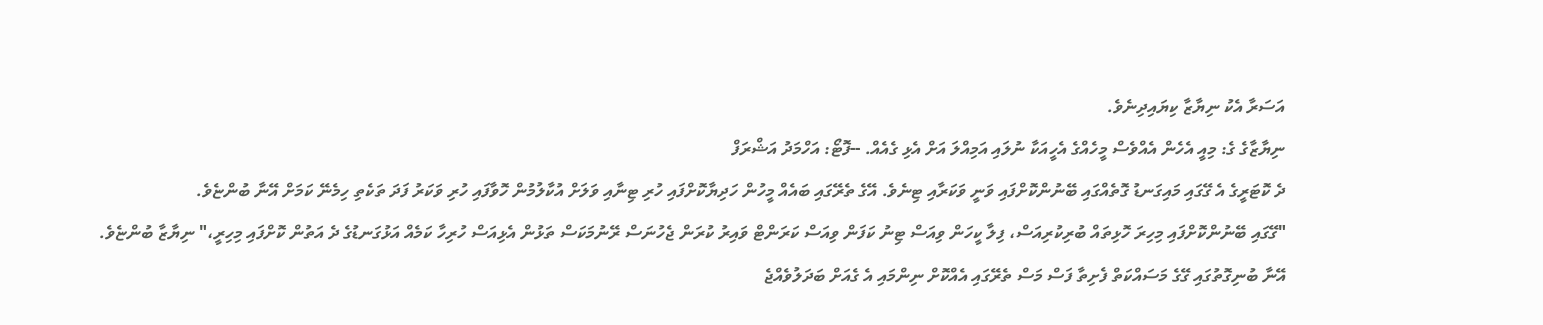އަސަރާ އެކު ނިޔާޒާ ކިޔައިދިނެވެ.
ނިޔާޒާގެ ގެ: މިއީ އެހެން އެއްވެސް މީހެއްގެ އެހީއަކާ ނުލައި އަމިއްލަ އަށް އެޅި ގެއެއް. --ފޮޓޯ: އަހްމަދު އަޝްރަފް
ދެ ކޮޓަރީގެ އެ ގޭގައި މައިގަނޑު ގޮތެއްގައި ބޭނުންކޮށްފައި ވަނީ ވަކަރާއި ޓިނެވެ. އޭގެ ތެރޭގައި ބައެއް މީހުން ހަދިޔާކޮށްފައި ހުރި ޓިނާއި ވަލަށް އުކާލުމުން ހޮވާފައި ހުރި ވަކަރު ފަދަ ތަކެތި ހިމެނޭ ކަމަށް އޭނާ ބުންޏެވެ.
"ގޭގައި ބޭނުންކޮށްފައި މިހިރަ ހޮޅިތައް ބުރިކުރިއަސް، ފިލާ ކީހަން ވިއަސް ޓިނު ކަފަން ވިއަސް ކަރަންޓް ވައިރު ކުރަން ޖެހުނަސް ރޭނުމަކަސް ތަޅުން އެޅިއަސް ހުރިހާ ކަމެއް އަޅުގަނޑުގެ ދެ އަތުން ކޮށްފައި މިހިރީ،" ނިޔާޒާ ބުންޏެވެ.
އޭނާ ބުނިގޮތުގައި ގޭގެ މަސައްކަތް ފެށިތާ ފަސް މަސް ތެރޭގައި އެއްކޮށް ނިންމައި އެ ގެއަށް ބަދަލުވެއްޖެ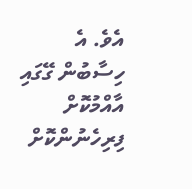އެވެ. އެ ހިސާބުން ގޭގައި އާއްމުކޮށް ފިރިހެނުންކޮށް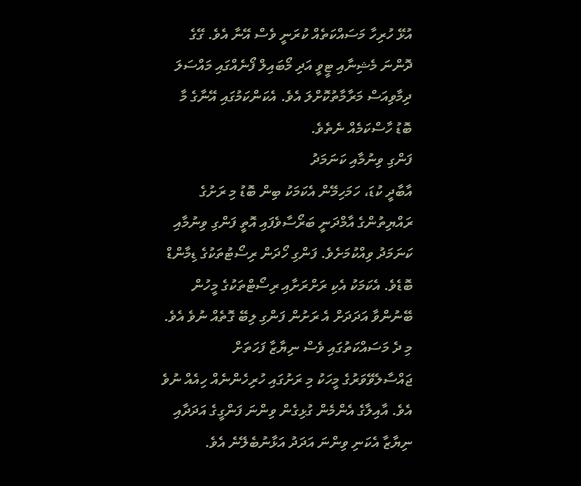އުޅޭ ހުރިހާ މަސައްކަތެއް ކުރަނީ ވެސް އޭނާ އެވެ. ގޭގެ ދޮންނަ މެޝިނާއި ޓީވީ އަދި މޯބައިލް ފޯނެއްގައި މައްސަލަ ދިމާވިއަސް މަރާމާތުކޮށްލަ އެވެ. އެކަންކަމުގައި އޭނާގެ މާ ބޮޑު ހާސްކަމެއް ނެތެވެ.
ފަންގި ވިނުމާއި ކަނަމަދު
އާބާދީ ކުޑަ، ހަމަހިމޭން އެކަމަކު ބިން ބޮޑު މި ރަށުގެ ރައްޔިތުންގެ އާމްދަނީ ބަރޯސާވެފައި އޮތީ ފަންގި ވިނުމާއި ކަނަމަދު ވިއްކުމަށެވެ. ފަންގި ހޯދަން ރިސޯޓުތަކުގެ ޑިމާންޑް ބޮޑެވެ. އެކަމަކު އެކި ރަށްރަށާއި ރިސޯޓްތަކުގެ މީހުން ބޭނުންވާ އަދަދަށް އެ ރަށުން ފަންގި ލިބޭ ގޮތެއް ނުވެ އެވެ.
މި ދެ މަސައްކަތުގައި ވެސް ނިޔާޒާ ފަހަތަށް ޖައްސާލެވޭވަރުގެ މީހަކު މި ރަށުގައި ހުރިހެންނެއް ހިއެއް ނުވެ އެވެ. އާއިލާގެ އެންމެން ގުޅިގެން ވިންނަ ފަންގީގެ އަދަދާއި ނިޔާޒާ އެކަނި ވިންނަ އަދަދު އަޅާނުބެލޭނެ އެވެ.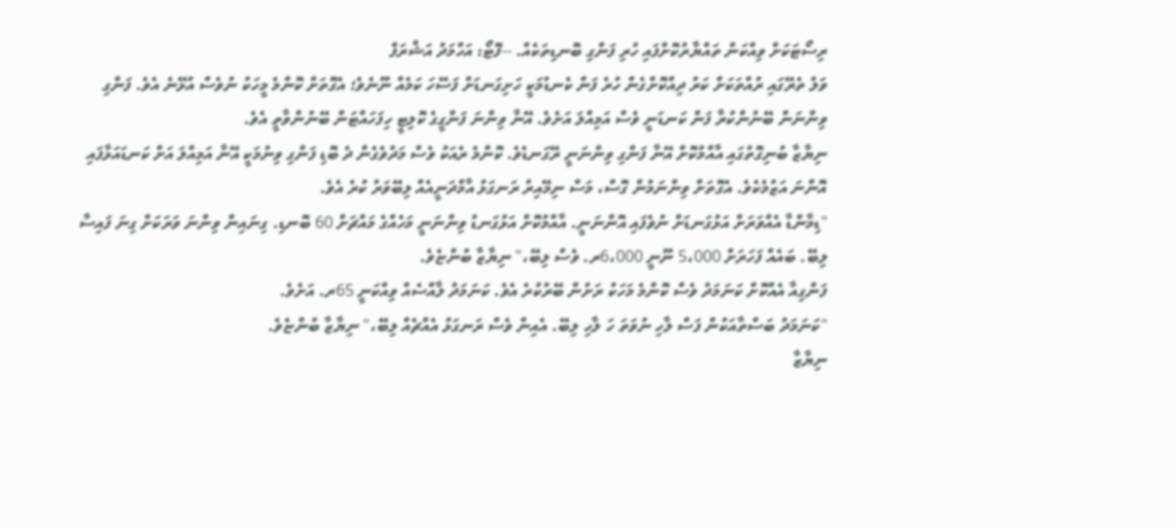ރިސޯޓަކަށް ވިއްކަން ތައްޔާރުކޮށްފައި ހުރި ފަންގި ބޮނޑިތަކެއް. --ފޮޓޯ: އަހްމަދު އަޝްރަފް
ވަލު ތެރޭގައި ރުއްތަކަށް ކަރު ދިއްކޮށްގެން ހުރެ ފަން ކެނޑުމަކީ ހަށިގަނޑަށް ފަސޭހަ ކަމެއް ނޫނެވެ؛ އެގޮތަށް ކޮންމެ މީހަކު ނުވެސް އުޅޭނެ އެވެ. ފަންގި ވިންނަން ބޭނުންކުރާ ފަން ކަނޑަނީ ވެސް އަމިއްލަ އަށެވެ. އޭނާ ވިންނަ ފަންގީގެ ކޮލިޓީ ހިފަހައްޓަން ބޭނުންވާތީ އެވެ.
ނިޔާޒާ ބުނިގޮތުގައި އާއްމުކޮށް އޭނާ ފަންގި ވިންނަނީ ރޭގަނޑެވެ. ކޮންމެ ރެއަކު ވެސް މަދުވެގެން ދެ ބޮޑި ފަންގި ވިނުމަކީ އޭނާ އަމިއްލަ އަށް ކަނޑައަޅާފައި އޮންނަ އަޒުމެކެވެ. އެގޮތަށް ވިންނަމުން ގޮސް، މަސް ނިމޭއިރު ރަނގަޅު އާމްދަނީއެއް ލިބޭވަރު ކުރެ އެވެ.
"ޑިމާންޑާ އެއްވަރަށް އަޅުގަނޑަށް ނުވެފައި އޮންނަނީ. އާއްމުކޮށް އަޅުގަނޑު ވިންނަނީ މަހެއްގެ މައްޗަށް 60 ބޮނޑި. ގިނައިން ވިންނަ ވަރަކަށް ގިނަ ފައިސާ ލިބޭ. ބައެއް ފަހަރަށް 5،000 ނޫނީ 6،000ރ. ވެސް ލިބޭ،" ނިޔާޒާ ބުންޏެވެ.
ފަންގިއާ އެއްކޮށް ކަނަމަދު ވެސް ކޮންމެ މަހަކު ރަށުން ބޭރުކުރެ އެވެ. ކަނަމަދު ލާއްސެއް ވިއްކަނީ 65ރ. އަށެވެ.
"ކަނަމަދު ބަސްތާއަކުން ފަސް ލާހި ނުވަތަ ހަ ލާހި ލިބޭ. އެއިން ވެސް ރަނގަޅު އެއްޗެއް ލިބޭ،" ނިޔާޒާ ބުންޏެވެ.
ނިޔާޒާ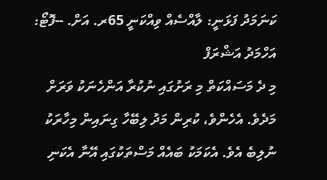ކަނަމަދު ފަޅަނީ: ލާއްސެއް ވިއްކަނީ 65ރ. އަށް. --ފޮޓޯ: އަހްމަދު އަޝްރަފް
މި ދެ މަސައްކަތް މި ރަށުގައި ނުކުރާ އަންހެނަކު ވަރަށް މަދެވެ. އެހެންވެ، ކުރިން މަދު ލިބޭހާ ގިނައިން މިހާރަކު ނުލިބެ އެވެ. އެކަމަކު ބައެއް މަސްތަކުގައި އޭނާ އެކަނި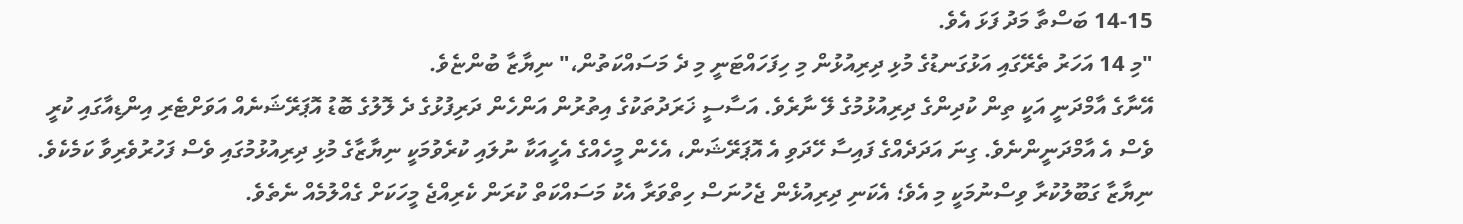14-15 ބަސްތާ މަދު ފަޅަ އެވެ.
"މި 14 އަހަރު ތެރޭގައި އަޅުގަނޑުގެ މުޅި ދިރިއުޅުން މި ހިފަހައްޓަނީ މި ދެ މަސައްކަތުން،" ނިޔާޒާ ބުންޏެވެ.
އޭނާގެ އާމްދަނީ އަކީ ތިން ކުދިންގެ ދިރިއުޅުމުގެ ލޭ ނާރެވެ. އަސާސީ ޚަރަދުތަކުގެ އިތުރުން އަންހެން ދަރިފުޅުގެ ދެ ލޮލުގެ ބޮޑު އޮޕަރޭޝަނެއް އަވަށްޓެރި އިންޑިއާގައި ކުރީ ވެސް އެ އާމްދަނީންނެވެ. ގިނަ އަދަދެއްގެ ފައިސާ ހޭދަވި އެ އޮޕަރޭޝަން، އެހެން މީހެއްގެ އެހީއަކާ ނުލައި ކުރެވުމަކީ ނިޔާޒާގެ މުޅި ދިރިއުޅުމުގައި ވެސް ފަހުރުވެރިވާ ކަމެކެވެ.
ނިޔާޒާ ގަބޫލުކުރާ ވިސްނުމަކީ މި އެވެ؛ އެކަނި ދިރިއުޅެން ޖެހުނަސް ހިތްވަރާ އެކު މަސައްކަތް ކުރަން ކެރިއްޖެ މީހަކަށް ގެއްލުމެއް ނެތެވެ.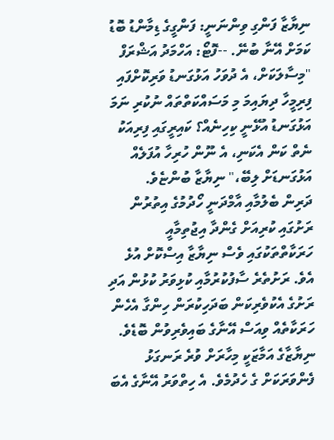ނިޔާޒާ ފަންގި ވިންނަނީ: ފަންގީގެ ޑިމާންޑު ބޮޑު ކަމަށް އޭނާ ބުނޭ. --ފޮޓޯ: އަހްމަދު އަޝްރަފް
"މިސާލަކަށް، އެ ދުވަހު އަޅުގަނޑު ވަރިކޮށްފައި ފިރިމީހާ ދިޔައިމަ މި މަސައްކަތްތައް ނުކުރި ނަމަ އަޅުގަނޑު އުޅޭނީ ކިހިނެއް؟ ކައިރީގައި ފިރިއަކު ނެތް ކަން އެކަނި، އެ ނޫން ހުރިހާ އުފަލެއް އަޅުގަނޑަށް ލިބޭ،" ނިޔާޒާ ބުންޏެވެ.
ދަރިން ބެލުމާއި އާމްދަނީ ހޯދުމުގެ އިތުރުން ރަށުގައި ކުރިއަށް ގެންދާ އިޖުތިމާއީ ހަރަކާތްތަކުގައި ވެސް ނިޔާޒާ އިސްކޮށް އުޅެ އެވެ. ރަށުތެރެ ސާފުކުރުމާއި ކުޅިވަރު ކުޅުން އަދި ރަށުގެ އެކުވެރިކަން ބަދަހިކުރަން ހިންގާ އެހެން ހަރަކާތެއް ވިއަސް އޭނާގެ ބައިވެރިވުން ބޮޑެވެ.
ނިޔާޒާގެ އަމާޒަކީ މިހާރަށް ވުރެ ރަނގަޅު ފެންވަރަކަށް ގެ ހެދުމެވެ. އެ ހިތްވަރު އޭނާގެ އެބަ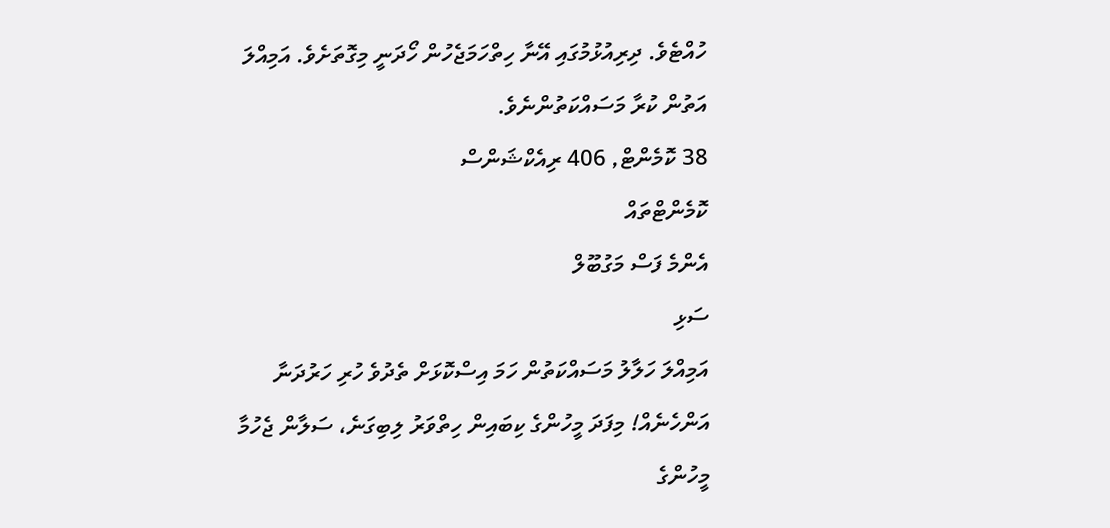ހުއްޓެވެ. ދިރިއުޅުމުގައި އޭނާ ހިތްހަމަޖެހުން ހޯދަނީ މިގޮތަށެވެ. އަމިއްލަ އަތުން ކުރާ މަސައްކަތުންނެވެ.
38 ކޮމެންޓް, 406 ރިއެކްޝަންސް
ކޮމެންޓްތައް
އެންމެ ފަސް މަގުބޫލް
ސަޅި
އަމިއްލަ ހަލާލު މަސައްކަތުން ހަމަ އިސްކޮޅަށް ތެދުވެ ހުރި ހަރުދަނާ އަންހެނެއް! މިފަދަ މީހުންގެ ކިބައިން ހިތްވަރު ލިބިގަނެ، ސަލާން ޖެހުމާ މީހުންގެ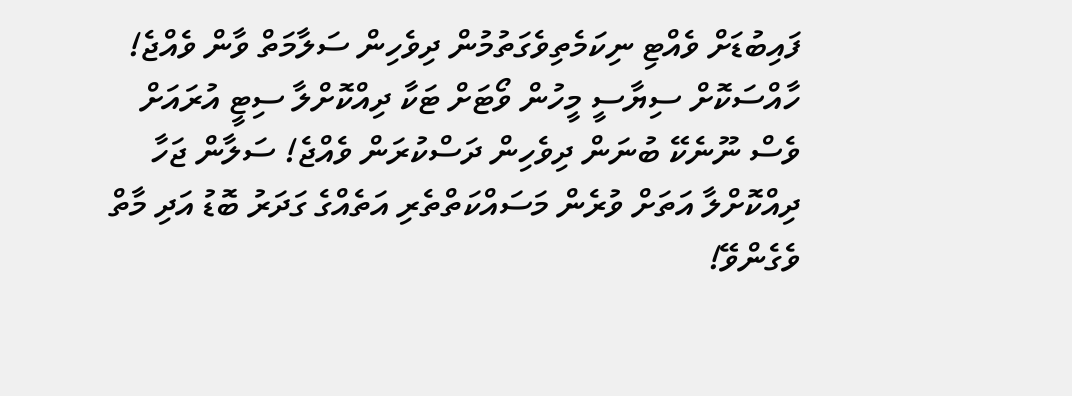ފައިބުޑަށް ވެއްޓި ނިކަމެތިވެގަތުމުން ދިވެހިން ސަލާމަތް ވާން ވެއްޖެ! ހާއްސަކޮށް ސިޔާސީ މީހުން ވޯޓަށް ޓަކާ ދިއްކޮށްލާ ސިޓީ އުރައަށް ވެސް ނޫނެކޭ ބުނަން ދިވެހިން ދަސްކުރަން ވެއްޖެ! ސަލާން ޖަހާ ދިއްކޮށްލާ އަތަށް ވުރެން މަސައްކަތްތެރި އަތެއްގެ ގަދަރު ބޮޑު އަދި މާތް ވެގެންވޭ!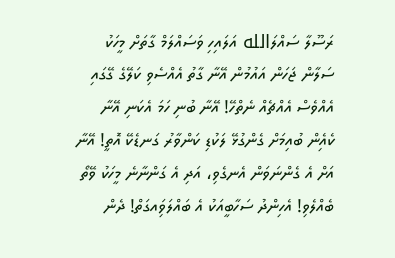ރަސޫލާ ސައްލަالله އަލައިހި ވަސައްލަމް ގާތަށް މީހަކު ސަލާން ޖަހަން އައުމުން އޭނާ ގާތު އެއްސެވި ކަލޭގެ ގޭގައި އެއްވެސް އެއްޗެއް ނެތްހޭ! އޭނާ ބުނި ހަމަ އެކަނި އޭނާ ކެއެިން ބުއިމަށް ގެންގުޅޭ ލަކުޑި ކަންވާރު ގަނޑެކޭ އޮތީ! އޭނާ އަށް އެ ގެންނަވަން އެނގެވި، އަދި އެ ގަންނާނެ މީހަކު ވޭތޯ ބެއްލެވި! އެހިންދު ސަހާބީއަކު އެ ބައްލަވަިއގަތް! ދެން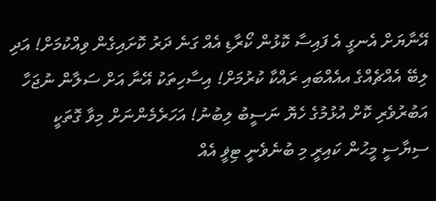އޭނާޔަށް އެނގީ އެ ފައިސާ ކޮޅުން ކޯރާޑި އެއް ގަނެ ދަރު ކޮށައިގެން ވިއްކުމަށް! އަދި ލިބޭ އެއްޗެއްގެ އއެއްބައި ރައްކާ ކުރުމަށް! އިސާހިތަކު އޭނާ އަށް ސަލާން ނުޖަހާ އަބުރުވެރި ކޮށް އުޅުމުގެ ހެޔޮ ނަސީބު ލިބުނު! އަހަރެމެންނަށް މިވާ ގޮތަކީ ސިޔާސީ މީޙުން ކައިރީ މި ބުނެވެނީ ޓިޥީ އެއް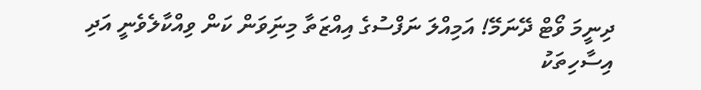ދިނީމަ ވޯޓް ދޭނަމޭ! އަމިއްލަ ނަފްސުގެ އިއްޒަތާ މިނިަވަން ކަން ވިއްކާލެވެނީ އަދި އިސާހިތަކު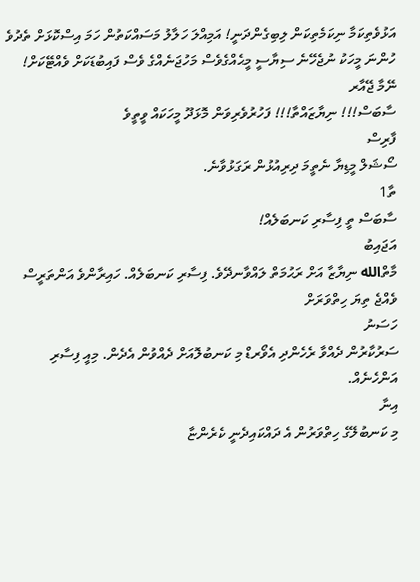އަޅުވެތިކަމާ ނިކަމެތިކަން ލިބިގެންދަނީ! އަމިއްލަ ހަލާލު މަސައްކަތުން ހަމަ އިސްކޮޅަށް ތެދުވެ ހުންނަ މީހަކު ނުޖެހޭނެ ސިޔާސީ މީޙެއްގެވެސް މަހުޖަނެއްގެ ވެސް ފައިބުޑަކަށް ވެއްޓޭކަށް!
ނޭމާ ޖޭއާރ
ސާބަސް!!! ނިޔާޒައްތާ!!! ފަހުރުވެރިވަން މޮޅަދޫ މީހަކައް ވީތީވެ
ފާރިސް
ސޯޝަލް މީޑިޔާ ނެތީމަ ދިރިއުޅުން ރަގަޅުވާނެ.
ތާ1
ސާބަސް ތީ ފިސާރި ކަނބަލެއް!
އަޖައިބު
މާތްالله ނިޔާޒާ އަށް ރަޙުމަތް ލައްވާނދޭވެ. ފިސާރި ކަނބަލެއް. ހައިރާންވެ އަންތަރީސް ވެއްޖެ ތިޔަ ހިތްވަރަށް
ހަސަނު
ސަރުކާރުން ދެއްވާ ރެހެންދި އެވޯރޑް މި ކަނބުލޮއަށް ދެއްވުން އެދެން. މިއީ ފިސާރި އަންހެނެއް.
އިނާ
މި ކަނބުލޭގެ ހިތްވަރުން އެ ދައްކައިދެނީ ކެރެންޏާ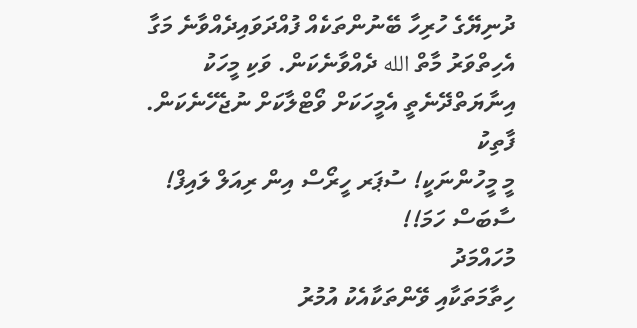ދުނިޔޭގެ ހުރިހާ ބޭނުންތަކެއް ފުއްދަވައިދެއްވާނެ މަގާ އެހިތްވަރު މާތް الله ދެއްވާނެކަން. ވަކި މީހަކު އިނާޔަތްދޭނެތީ އެމީހަކަށް ވޯޓްލާކަށް ނުޖެހޭނެކަން.
ފާތިކު
މީ މީހުންނަކީ! ސުޕަރ ހީރޯސް އިން ރިއަލް ލައިފް! ސާބަސް ހަމަ!!
މުހައްމަދު
ހިތާމަތަކާއި ވޭންތަކާއެކު އުމުރު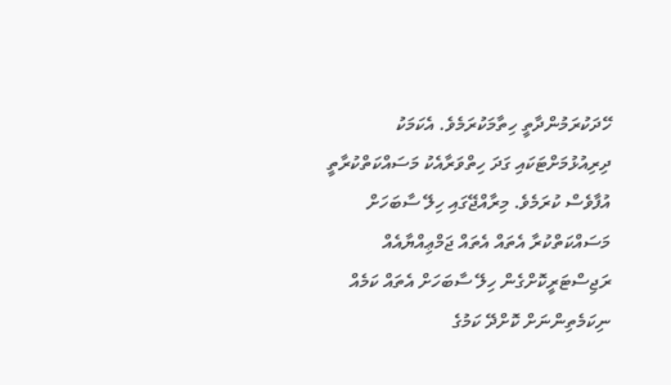ހޭދަކުރަމުންދާތީ ހިތާމަކުރަމެވެ. އެކަމަކު ދިރިއުޅުމަށްޓަކައި ގަދަ ހިތްވަރާއެކު މަސައްކަތްކުރާތީ އުފާވެސް ކުރަމެވެ. މިރާއްޖޭގައި ހިލޭ ސާބަހަށް މަސައްކަތްކުރާ އެތައް އެތައް ޖަމްޢިއްޔާއެއް ރަޖިސްޓަރީކޮށްގެން ހިލޭ ސާބަހަށް އެތައް ކަމެއް ނިކަމެތިންނަށް ކޮށްދޭ ކަމުގެ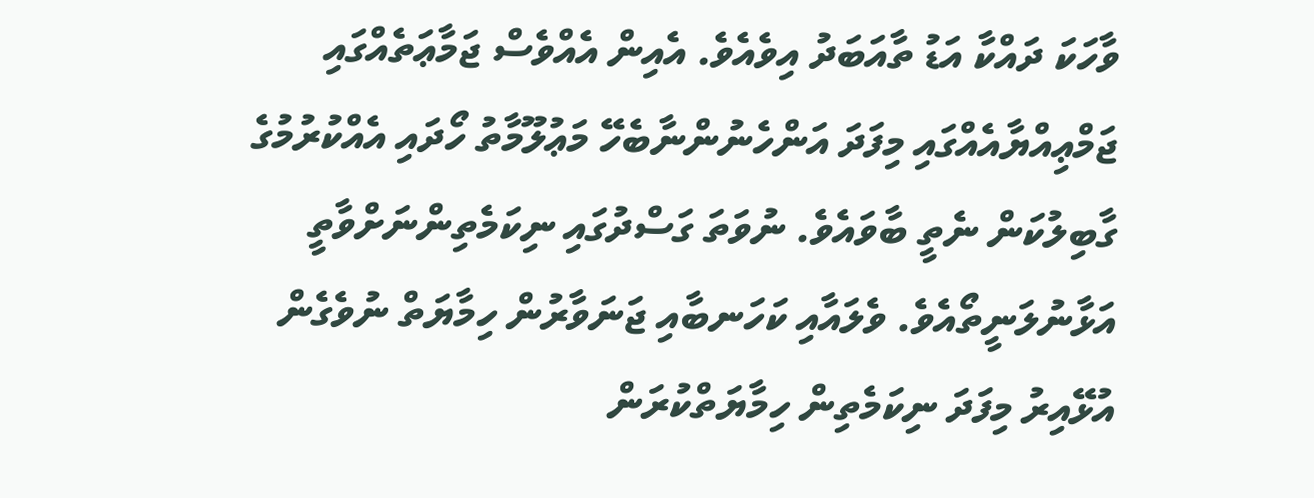ވާހަކަ ދައްކާ އަޑު ތާއަބަދު އިވެއެވެ. އެއިން އެއްވެސް ޖަމާޢަތެއްގައި ޖަމްޢިއްޔާއެއްގައި މިފަދަ އަންހެނުންނާބެހޭ މަޢުލޫމާތު ހޯދައި އެއްކުރުމުގެ ގާބިލުކަން ނެތީ ބާވައެވެ. ނުވަތަ ގަސްދުގައި ނިކަމެތިންނަށްވާތީ އަޅާނުލަނީތޯއެވެ. ވެލައާއި ކަހަނބާއި ޖަނަވާރުން ހިމާޔަތް ނުވެގެން އުޅޭއިރު މިފަދަ ނިކަމެތިން ހިމާޔަތްކުރަން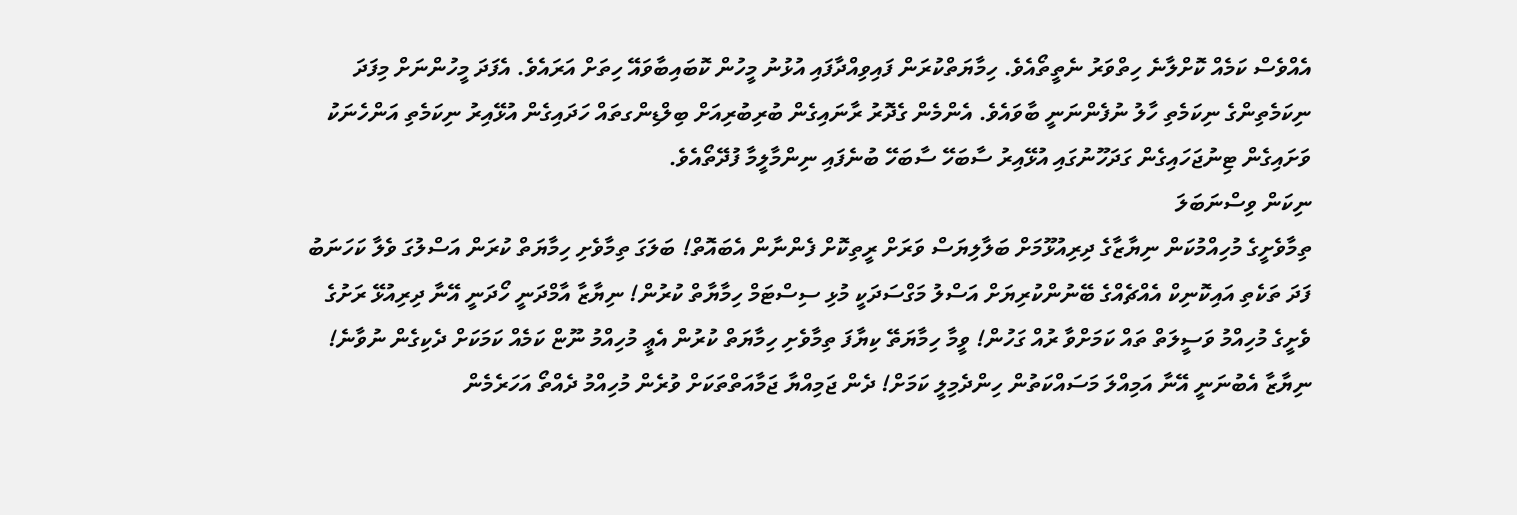އެއްވެސް ކަމެއް ކޮށްލާނެ ހިތްވަރު ނެތީތޯއެވެ. ހިމާޔަތްކުރަން ފައިވިއްދާފައި އުޅުނު މީހުން ކޮބައިބާވައޭ ހިތަށް އަރައެވެ. އެފަދަ މީހުންނަށް މިފަދަ ނިކަމެތިންގެ ނިކަމެތި ހާލު ނުފެންނަނީ ބާވައެވެ. އެންމެން ގެދޮރު ރާނައިގެން ބުރިބުރިއަށް ބިލްޑިންގތައް ހަދައިގެން އުޅޭއިރު ނިކަމެތި އަންހެނަކު ވަށައިގެން ޓިނުޖަހައިގެން ގަދަހޫނުގައި އުޅޭއިރު ސާބަހޭ ސާބަހޭ ބުނެފައި ނިންމާލީމާ ފުދޭތޯއެވެ.
ނިކަން ވިސްނަބަލަ
ތިމާވެށީގެ މުހިއްމުކަން ނިޔާޒާގެ ދިރިއުޅޫމަށް ބަލާލިޔަސް ވަރަށް ރީތިކޮށް ފެންނާން އެބައޮތް! ބަލަގަ ތިމާވެށި ހިމާޔަތް ކުރަން އަސްލުގަ ވެލާ ކަހަނަބު ފަދަ ތަކެތި އައިކޮނިކް އެއްޗެއްގެ ބޭނުންކުރިޔަށް އަސްލު މަގްސަދަކީ މުޅި ސިސްޓަމް ހިމާޔާތް ކުރުން! ނިޔާޒާ އާމްދަނީ ހޯދަނީ އޭނާ ދިރިއުޅޭ ރަށުގެ ވެށީގެ މުހިއްމު ވަސީލަތް ތައް ކަމަށްވާ ރުއް ގަހުން! ވީމާ ހިމާޔަތޭ ކިޔާފަ ތިމާވެށި ހިމާޔަތް ކުރުން އެޢީ މުހިއްމު ނޫޏް ކަމެއް ކަމަކަށް ދެކިގެން ނުވާނެ! ނިޔާޒާ އެބުނަނީ އޭނާ އަމިއްލަ މަސައްކަތުން ހިންދެމިލީ ކަމަށް! ދެން ޖަމިއްޔާ ޖަމާއަތްތަކަށް ވުރެން މުހިއްމު ދެއްތޯ އަހަރެމެން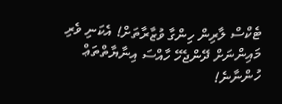ޓެކްސް ލާރިން ހިންގާ ވުޒާރާތަށް! އެކަނި ވެރި މައިންނަށް ދޭންޖެހޭ ހާއްސަ އިނާޔާތްތަޢް ހުންނާނެ!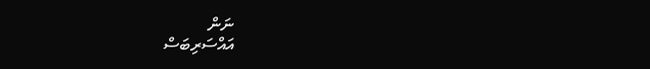ނަން
އައްސަރިބަސް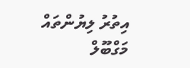އިތުރު ލިޔުންތައް
މަގްބޫލް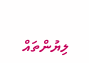ލިޔުންތައް